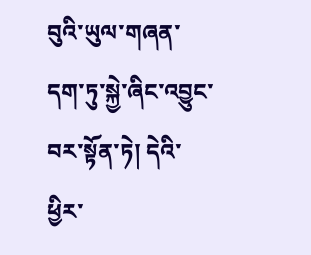བུའི་ཡུལ་གཞན་དག་ཏུ་སྐྱེ་ཞིང་འབྱུང་བར་སྟོན་ཏེ། དེའི་ཕྱིར་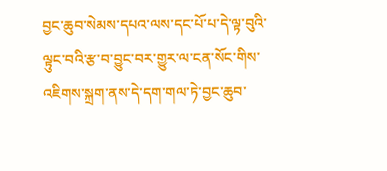བྱང་ཆུབ་སེམས་དཔའ་ལས་དང་པོ་པ་དེ་ལྟ་བུའི་ལྟུང་བའི་རྩ་བ་བྱུང་བར་གྱུར་ལ་ངན་སོང་གིས་འཇིགས་སྐྲག་ནས་དེ་དག་གལ་ཏེ་བྱང་ཆུབ་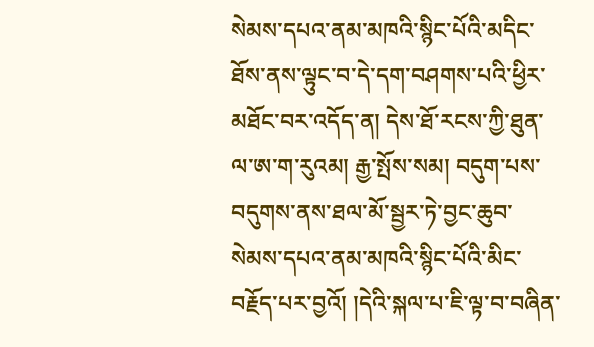སེམས་དཔའ་ནམ་མཁའི་སྙིང་པོའི་མདིང་ཐོས་ནས་ལྟུང་བ་དེ་དག་བཤགས་པའི་ཕྱིར་མཐོང་བར་འདོད་ན། དེས་ཐོ་རངས་ཀྱི་ཐུན་ལ་ཨ་ག་རུའམ། རྒྱ་སྤོས་སམ། བདུག་པས་བདུགས་ནས་ཐལ་མོ་སྦྱར་ཏེ་བྱང་ཆུབ་སེམས་དཔའ་ནམ་མཁའི་སྙིང་པོའི་མིང་བརྗོད་པར་བྱའོ། །དེའི་སྐལ་པ་ཇི་ལྟ་བ་བཞིན་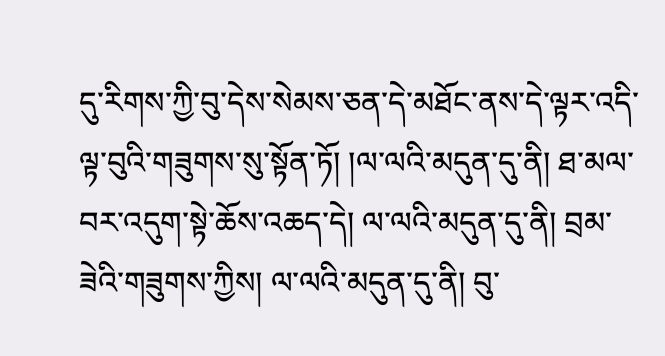དུ་རིགས་ཀྱི་བུ་དེས་སེམས་ཅན་དེ་མཐོང་ནས་དེ་ལྟར་འདི་ལྟ་བུའི་གཟུགས་སུ་སྟོན་ཏོ། །ལ་ལའི་མདུན་དུ་ནི། ཐ་མལ་བར་འདུག་སྟེ་ཆོས་འཆད་དེ། ལ་ལའི་མདུན་དུ་ནི། བྲམ་ཟེའི་གཟུགས་ཀྱིས། ལ་ལའི་མདུན་དུ་ནི། བུ་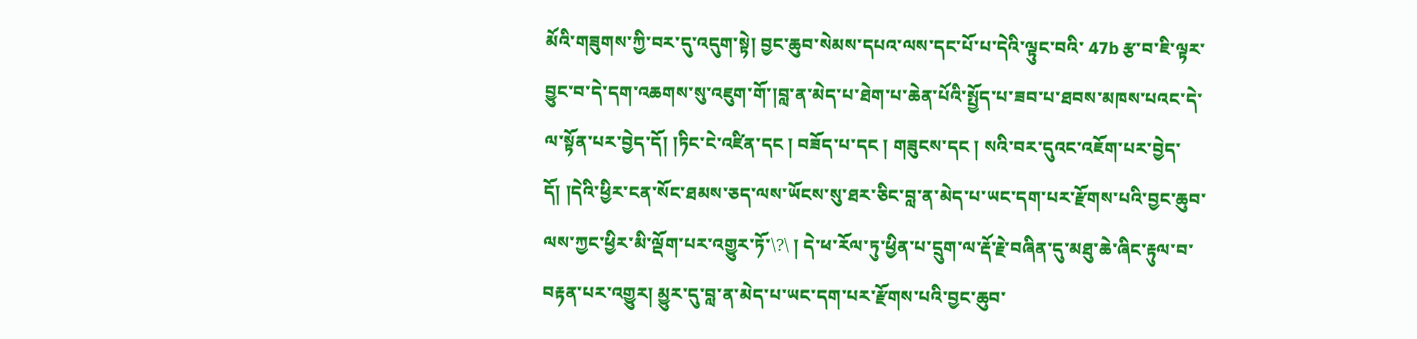མོའི་གཟུགས་ཀྱི་བར་དུ་འདུག་སྟེ། བྱང་ཆུབ་སེམས་དཔའ་ལས་དང་པོ་པ་དེའི་ལྟུང་བའི་ 47b རྩ་བ་ཇི་ལྟར་བྱུང་བ་དེ་དག་འཆགས་སུ་འཇུག་གོ་།བླ་ན་མེད་པ་ཐེག་པ་ཆེན་པོའི་སྤྱོད་པ་ཟབ་པ་ཐབས་མཁས་པའང་དེ་ལ་སྟོན་པར་བྱེད་དོ། །ཏིང་ངེ་འཛིན་དང ། བཟོད་པ་དང ། གཟུངས་དང ། སའི་བར་དུའང་འཇོག་པར་བྱེད་དོ། །དེའི་ཕྱིར་ངན་སོང་ཐམས་ཅད་ལས་ཡོངས་སུ་ཐར་ཅིང་བླ་ན་མེད་པ་ཡང་དག་པར་རྫོགས་པའི་བྱང་ཆུབ་ལས་ཀྱང་ཕྱིར་མི་ལྡོག་པར་འགྱུར་ཏོ་\?\ ། དེ་ཕ་རོལ་ཏུ་ཕྱིན་པ་དྲུག་ལ་རྡོ་རྗེ་བཞིན་དུ་མཐུ་ཆེ་ཞིང་རྟུལ་བ་བརྟན་པར་འགྱུར། མྱུར་དུ་བླ་ན་མེད་པ་ཡང་དག་པར་རྫོགས་པའི་བྱང་ཆུབ་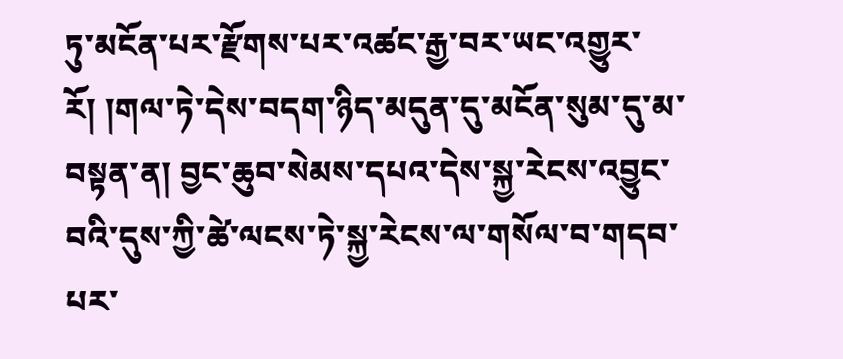ཏུ་མངོན་པར་རྫོགས་པར་འཚང་རྒྱ་བར་ཡང་འགྱུར་རོ། །གལ་ཏེ་དེས་བདག་ཉིད་མདུན་དུ་མངོན་སུམ་དུ་མ་བསྟན་ན། བྱང་ཆུབ་སེམས་དཔའ་དེས་སྐྱ་རེངས་འབྱུང་བའི་དུས་ཀྱི་ཚེ་ལངས་ཏེ་སྐྱ་རེངས་ལ་གསོལ་བ་གདབ་པར་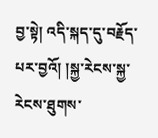བྱ་སྟེ། འདི་སྐད་དུ་བརྗོད་པར་བྱའོ། །སྐྱ་རེངས་སྐྱ་རེངས་ཐུགས་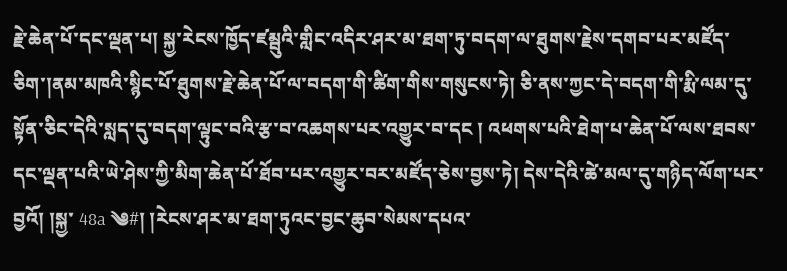རྗེ་ཆེན་པོ་དང་ལྡན་པ། སྐྱ་རེངས་ཁྱོད་ཛམྦུའི་གླིང་འདིར་ཤར་མ་ཐག་ཏུ་བདག་ལ་ཐུགས་རྗེས་དགབ་པར་མཛོད་ཅིག་།ནམ་མཁའི་སྙིང་པོ་ཐུགས་རྗེ་ཆེན་པོ་ལ་བདག་གི་ཚིག་གིས་གསུངས་ཏེ། ཅི་ནས་ཀྱང་དེ་བདག་གི་རྨི་ལམ་དུ་སྟོན་ཅིང་དེའི་སླད་དུ་བདག་ལྟུང་བའི་རྩ་བ་འཆགས་པར་འགྱུར་བ་དང ། འཕགས་པའི་ཐེག་པ་ཆེན་པོ་ལས་ཐབས་དང་ལྡན་པའི་ཡེ་ཤེས་ཀྱི་མིག་ཆེན་པོ་ཐོབ་པར་འགྱུར་བར་མཛོད་ཅེས་བྱས་ཏེ། དེས་དེའི་ཚེ་མལ་དུ་གཉིད་ལོག་པར་བྱའོ། །སྐྱ་ 48a ༄#། །རེངས་ཤར་མ་ཐག་ཏུའང་བྱང་ཆུབ་སེམས་དཔའ་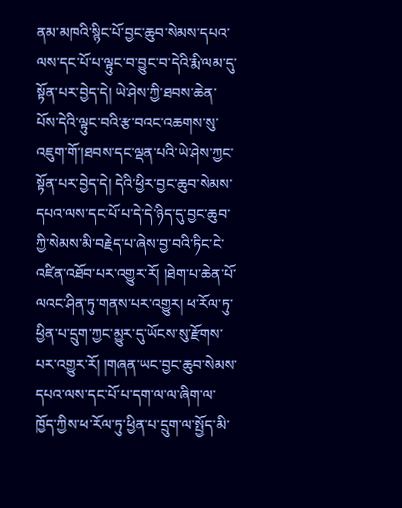ནམ་མཁའི་སྙིང་པོ་བྱང་ཆུབ་སེམས་དཔའ་ལས་དང་པོ་པ་ལྟུང་བ་བྱུང་བ་དེའི་རྨི་ལམ་དུ་སྟོན་པར་བྱེད་དེ། ཡེ་ཤེས་ཀྱི་ཐབས་ཆེན་པོས་དེའི་ལྟུང་བའི་རྩ་བའང་འཆགས་སུ་འཇུག་གོ་།ཐབས་དང་ལྡན་པའི་ཡེ་ཤེས་ཀྱང་སྟོན་པར་བྱེད་དེ། དེའི་ཕྱིར་བྱང་ཆུབ་སེམས་དཔའ་ལས་དང་པོ་པ་དེ་དེ་ཉིད་དུ་བྱང་ཆུབ་ཀྱི་སེམས་མི་བརྗེད་པ་ཞེས་བྱ་བའི་ཏིང་ངེ་འཛིན་འཐོབ་པར་འགྱུར་རོ། །ཐེག་པ་ཆེན་པོ་ལའང་ཤིན་ཏུ་གནས་པར་འགྱུར། ཕ་རོལ་ཏུ་ཕྱིན་པ་དྲུག་ཀྱང་མྱུར་དུ་ཡོངས་སུ་རྫོགས་པར་འགྱུར་རོ། །གཞན་ཡང་བྱང་ཆུབ་སེམས་དཔའ་ལས་དང་པོ་པ་དག་ལ་ལ་ཞིག་ལ་ཁྱོད་ཀྱིས་ཕ་རོལ་ཏུ་ཕྱིན་པ་དྲུག་ལ་སྤྱོད་མི་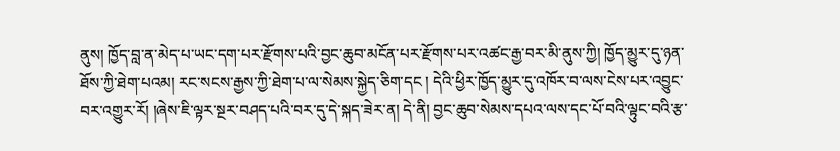ནུས། ཁྱོད་བླ་ན་མེད་པ་ཡང་དག་པར་རྫོགས་པའི་བྱང་ཆུབ་མངོན་པར་རྫོགས་པར་འཚང་རྒྱ་བར་མི་ནུས་ཀྱི། ཁྱོད་མྱུར་དུ་ཉན་ཐོས་ཀྱི་ཐེག་པའམ། རང་སངས་རྒྱས་ཀྱི་ཐེག་པ་ལ་སེམས་སྐྱེད་ཅིག་དང ། དེའི་ཕྱིར་ཁྱོད་མྱུར་དུ་འཁོར་བ་ལས་ངེས་པར་འབྱུང་བར་འགྱུར་རོ། །ཞེས་ཇི་ལྟར་སྔར་བཤད་པའི་བར་དུ་དེ་སྐད་ཟེར་ན། དེ་ནི། བྱང་ཆུབ་སེམས་དཔའ་ལས་དང་པོ་བའི་ལྟུང་བའི་རྩ་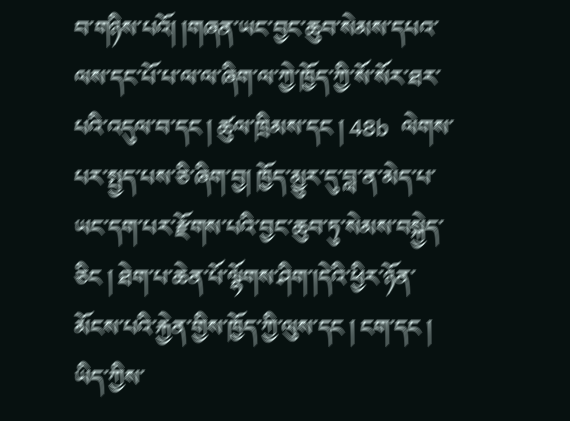བ་གཉིས་པའོ། །གཞན་ཡང་བྱང་ཆུབ་སེམས་དཔའ་ལས་དང་པོ་པ་ལ་ལ་ཞིག་ལ་ཀྱེ་ཁྱོད་ཀྱི་སོ་སོར་ཐར་པའི་འདུལ་བ་དང ། ཚུལ་ཁྲིམས་དང ། 48b ལེགས་པར་སྤྱད་པས་ཅི་ཞིག་བྱ། ཁྱོད་མྱུར་དུ་བླ་ན་མེད་པ་ཡང་དག་པར་རྫོགས་པའི་བྱང་ཆུབ་ཏུ་སེམས་བསྐྱེད་ཅིང ། ཐེག་པ་ཆེན་པོ་ལྷོགས་ཤིག་།དེའི་ཕྱིར་ཉོན་མོངས་པའི་རྐྱེན་གྱིས་ཁྱོད་ཀྱི་ལུས་དང ། ངག་དང ། ཡིད་ཀྱིས་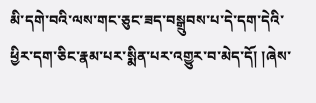མི་དགེ་བའི་ལས་གང་ཅུང་ཟད་བསྒྲུབས་པ་དེ་དག་དེའི་ཕྱིར་དག་ཅིང་རྣམ་པར་སྨིན་པར་འགྱུར་བ་མེད་དོ། །ཞེས་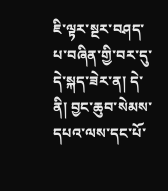ཇི་ལྟར་སྔར་བཤད་པ་བཞིན་གྱི་བར་དུ་དེ་སྐད་ཟེར་ན། དེ་ནི། བྱང་ཆུབ་སེམས་དཔའ་ལས་དང་པོ་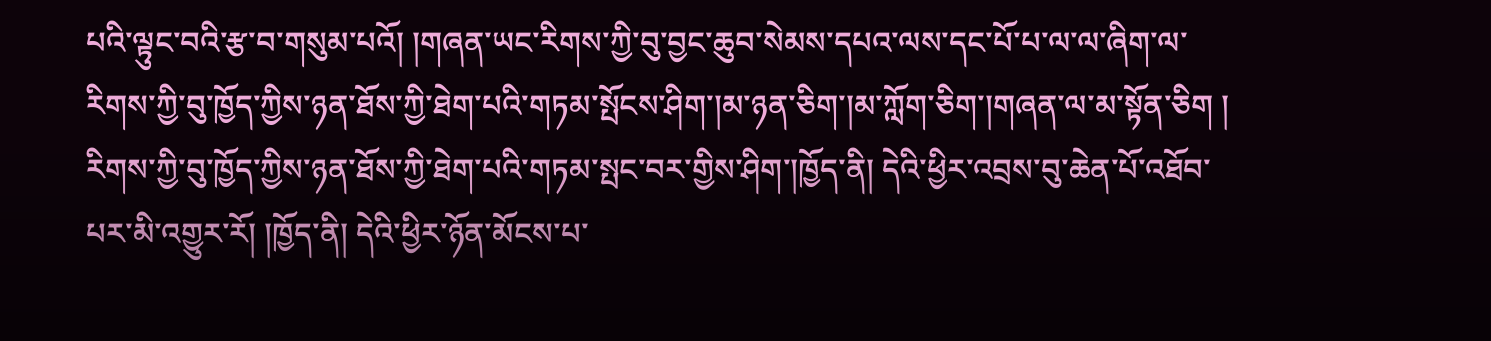པའི་ལྟུང་བའི་རྩ་བ་གསུམ་པའོ། །གཞན་ཡང་རིགས་ཀྱི་བུ་བྱང་ཆུབ་སེམས་དཔའ་ལས་དང་པོ་པ་ལ་ལ་ཞིག་ལ་རིགས་ཀྱི་བུ་ཁྱོད་ཀྱིས་ཉན་ཐོས་ཀྱི་ཐེག་པའི་གཏམ་སྤོངས་ཤིག་།མ་ཉན་ཅིག་།མ་ཀློག་ཅིག་།གཞན་ལ་མ་སྟོན་ཅིག ། རིགས་ཀྱི་བུ་ཁྱོད་ཀྱིས་ཉན་ཐོས་ཀྱི་ཐེག་པའི་གཏམ་སྤང་བར་གྱིས་ཤིག་།ཁྱོད་ནི། དེའི་ཕྱིར་འབྲས་བུ་ཆེན་པོ་འཐོབ་པར་མི་འགྱུར་རོ། །ཁྱོད་ནི། དེའི་ཕྱིར་ཉོན་མོངས་པ་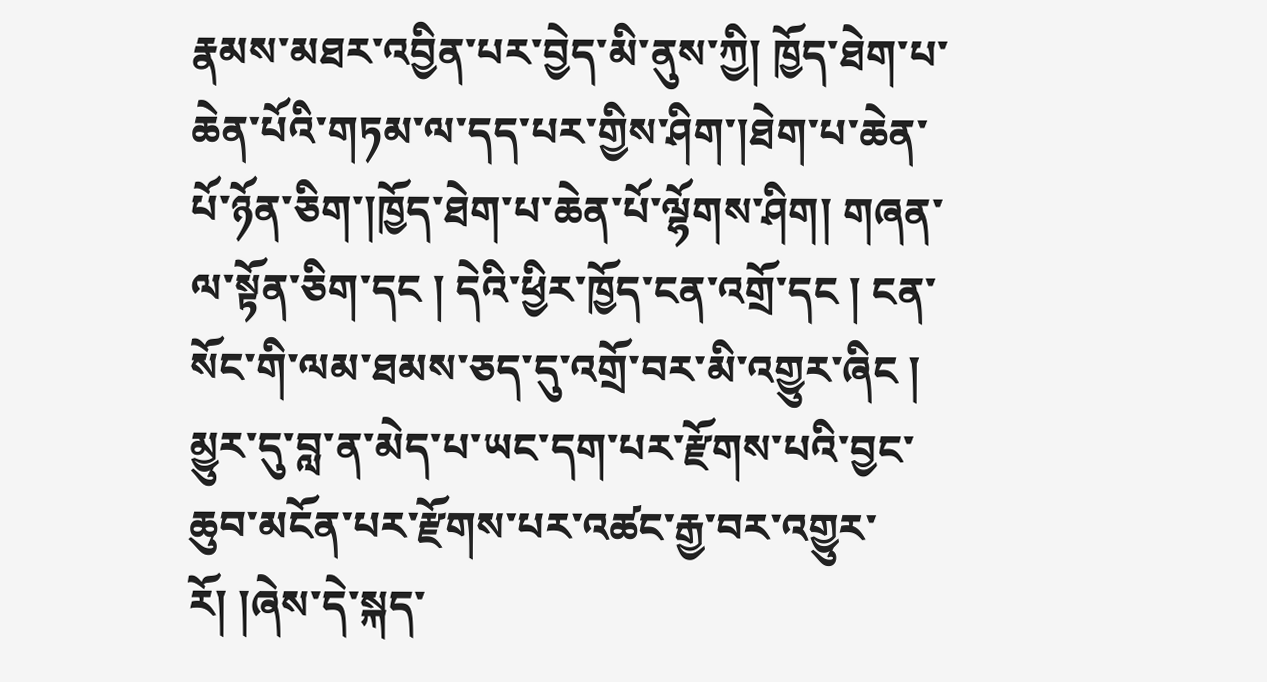རྣམས་མཐར་འབྱིན་པར་བྱེད་མི་ནུས་ཀྱི། ཁྱོད་ཐེག་པ་ཆེན་པོའི་གཏམ་ལ་དད་པར་གྱིས་ཤིག་།ཐེག་པ་ཆེན་པོ་ཉོན་ཅིག་།ཁྱོད་ཐེག་པ་ཆེན་པོ་ལྷོགས་ཤིག། གཞན་ལ་སྟོན་ཅིག་དང ། དེའི་ཕྱིར་ཁྱོད་ངན་འགྲོ་དང ། ངན་སོང་གི་ལམ་ཐམས་ཅད་དུ་འགྲོ་བར་མི་འགྱུར་ཞིང ། མྱུར་དུ་བླ་ན་མེད་པ་ཡང་དག་པར་རྫོགས་པའི་བྱང་ཆུབ་མངོན་པར་རྫོགས་པར་འཚང་རྒྱ་བར་འགྱུར་རོ། །ཞེས་དེ་སྐད་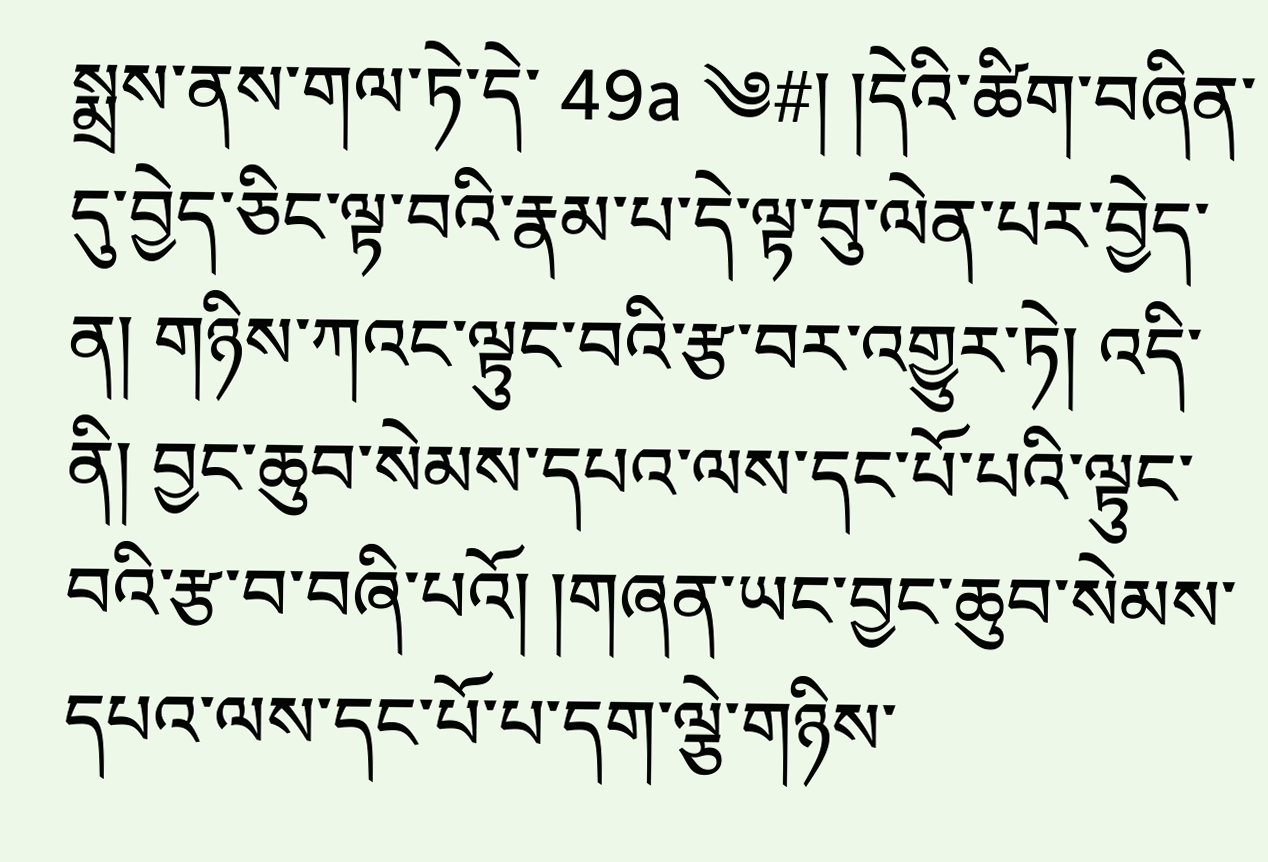སྨྲས་ནས་གལ་ཏེ་དེ་ 49a ༄#། །དེའི་ཚིག་བཞིན་དུ་བྱེད་ཅིང་ལྟ་བའི་རྣམ་པ་དེ་ལྟ་བུ་ལེན་པར་བྱེད་ན། གཉིས་ཀའང་ལྟུང་བའི་རྩ་བར་འགྱུར་ཏེ། འདི་ནི། བྱང་ཆུབ་སེམས་དཔའ་ལས་དང་པོ་པའི་ལྟུང་བའི་རྩ་བ་བཞི་པའོ། །གཞན་ཡང་བྱང་ཆུབ་སེམས་དཔའ་ལས་དང་པོ་པ་དག་ལྕེ་གཉིས་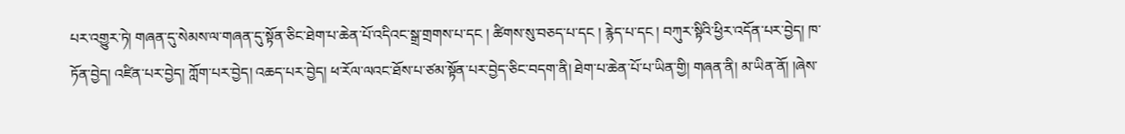པར་འགྱུར་ཏེ། གཞན་དུ་སེམས་ལ་གཞན་དུ་སྟོན་ཅིང་ཐེག་པ་ཆེན་པོ་འདིའང་སྒྲ་གྲགས་པ་དང ། ཚིགས་སུ་བཅད་པ་དང ། རྙེད་པ་དང ། བཀུར་སྟིའི་ཕྱིར་འདོན་པར་བྱེད། ཁ་ཏོན་བྱེད། འཛིན་པར་བྱེད། ཀློག་པར་བྱེད། འཆད་པར་བྱེད། ཕ་རོལ་ལའང་ཐོས་པ་ཙམ་སྟོན་པར་བྱེད་ཅིང་བདག་ནི། ཐེག་པ་ཆེན་པོ་པ་ཡིན་གྱི། གཞན་ནི། མ་ཡིན་ནོ། །ཞེས་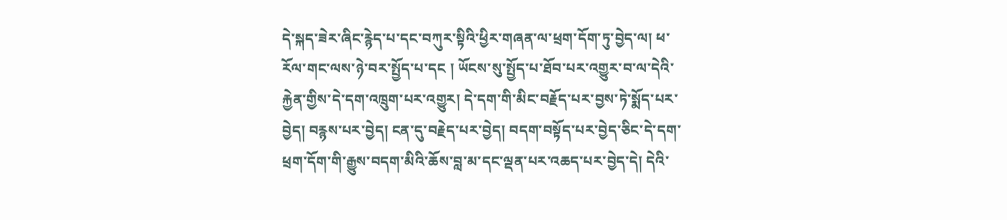དེ་སྐད་ཟེར་ཞིང་རྙེད་པ་དང་བཀུར་སྟིའི་ཕྱིར་གཞན་ལ་ཕྲག་དོག་ཏུ་བྱེད་ལ། ཕ་རོལ་གང་ལས་ཉེ་བར་སྤྱོད་པ་དང ། ཡོངས་སུ་སྤྱོད་པ་ཐོབ་པར་འགྱུར་བ་ལ་དེའི་རྐྱེན་གྱིས་དེ་དག་འཁྲུག་པར་འགྱུར། དེ་དག་གི་མིང་བརྗོད་པར་བྱས་ཏེ་སྨོད་པར་བྱེད། བརྙས་པར་བྱེད། ངན་དུ་བརྗེད་པར་བྱེད། བདག་བསྟོད་པར་བྱེད་ཅིང་དེ་དག་ཕྲག་དོག་གི་རྒྱུས་བདག་མིའི་ཆོས་བླ་མ་དང་ལྡན་པར་འཆད་པར་བྱེད་དེ། དེའི་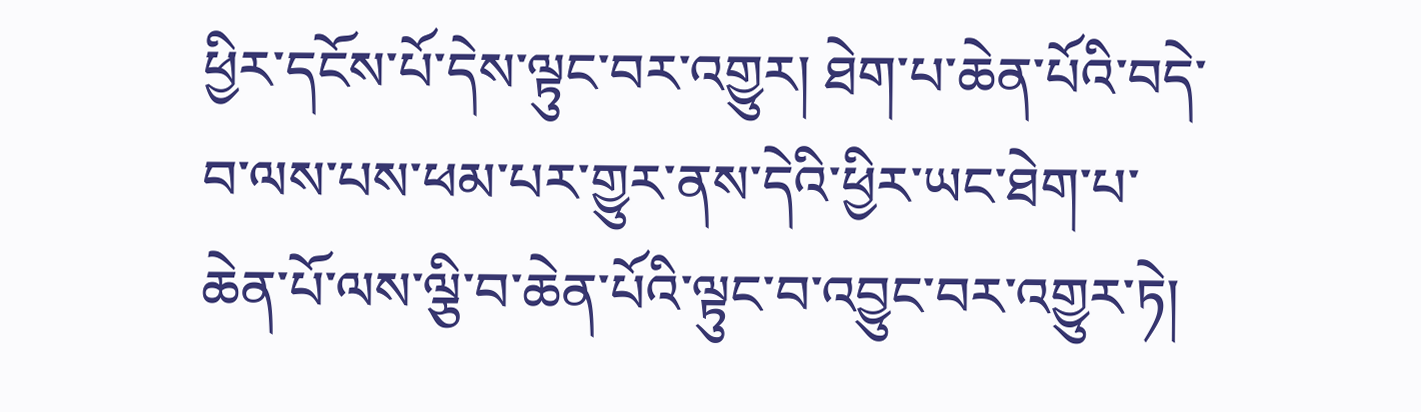ཕྱིར་དངོས་པོ་དེས་ལྟུང་བར་འགྱུར། ཐེག་པ་ཆེན་པོའི་བདེ་བ་ལས་པས་ཕམ་པར་གྱུར་ནས་དེའི་ཕྱིར་ཡང་ཐེག་པ་ཆེན་པོ་ལས་ལྕི་བ་ཆེན་པོའི་ལྟུང་བ་འབྱུང་བར་འགྱུར་ཏེ།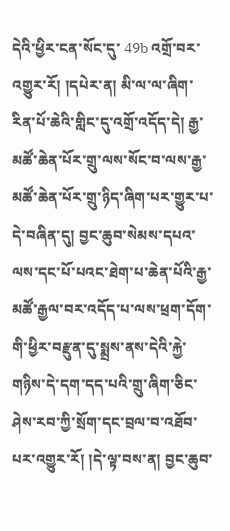དེའི་ཕྱིར་ངན་སོང་དུ་ 49b འགྲོ་བར་འགྱུར་རོ། །དཔེར་ན། མི་ལ་ལ་ཞིག་རིན་པོ་ཆེའི་གླིང་དུ་འགྲོ་འདོད་དེ། རྒྱ་མཚོ་ཆེན་པོར་གྲུ་ལས་སོང་བ་ལས་རྒྱ་མཚོ་ཆེན་པོར་གྲུ་ཉིད་ཞིག་པར་གྱུར་པ་དེ་བཞིན་དུ། བྱང་ཆུབ་སེམས་དཔའ་ལས་དང་པོ་པའང་ཐེག་པ་ཆེན་པོའི་རྒྱ་མཚོ་རྒྱལ་བར་འདོད་པ་ལས་ཕྲག་དོག་གི་ཕྱིར་བརྫུན་དུ་སྨྲས་ནས་དེའི་རྐྱེ་གཉིས་དེ་དག་དད་པའི་གྲུ་ཞིག་ཅིང་ཤེས་རབ་ཀྱི་སྲོག་དང་བྲལ་བ་འཐོབ་པར་འགྱུར་རོ། །དེ་ལྟ་བས་ན། བྱང་ཆུབ་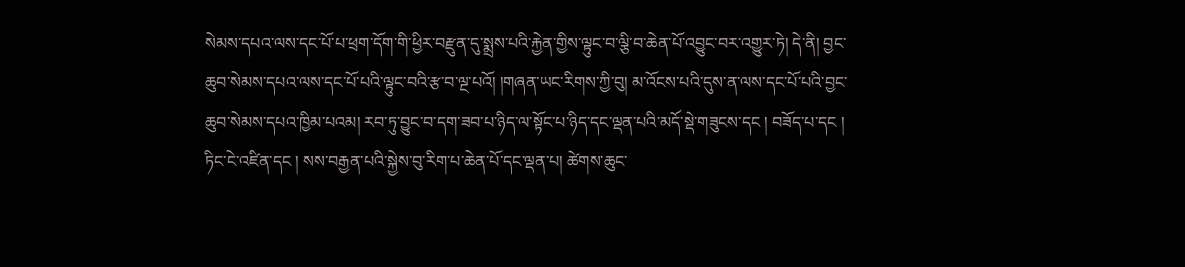སེམས་དཔའ་ལས་དང་པོ་པ་ཕྲག་དོག་གི་ཕྱིར་བརྫུན་དུ་སྨྲས་པའི་རྐྱེན་གྱིས་ལྟུང་བ་ལྕི་བ་ཆེན་པོ་འབྱུང་བར་འགྱུར་ཏེ། དེ་ནི། བྱང་ཆུབ་སེམས་དཔའ་ལས་དང་པོ་པའི་ལྟུང་བའི་རྩ་བ་ལྔ་པའོ། །གཞན་ཡང་རིགས་ཀྱི་བུ། མ་འོངས་པའི་དུས་ན་ལས་དང་པོ་པའི་བྱང་ཆུབ་སེམས་དཔའ་ཁྱིམ་པའམ། རབ་ཏུ་བྱུང་བ་དག་ཟབ་པ་ཉིད་ལ་སྟོང་པ་ཉིད་དང་ལྡན་པའི་མདོ་སྡེ་གཟུངས་དང ། བཟོད་པ་དང ། ཏིང་ངེ་འཛིན་དང ། སས་བརྒྱན་པའི་སྐྱེས་བུ་རིག་པ་ཆེན་པོ་དང་ལྡན་པ། ཚེགས་ཆུང་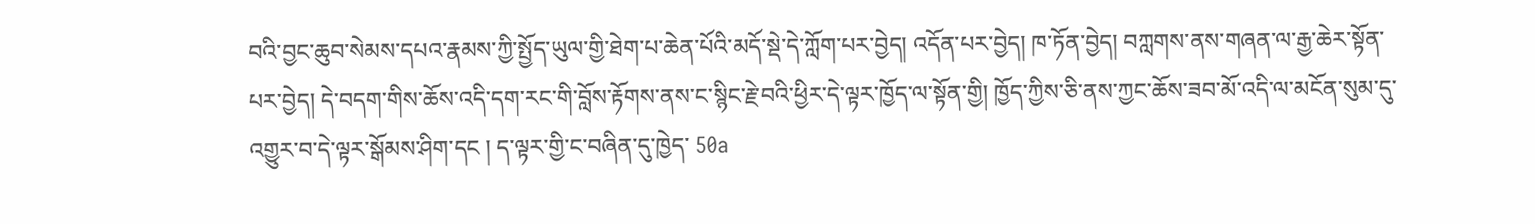བའི་བྱང་ཆུབ་སེམས་དཔའ་རྣམས་ཀྱི་སྤྱོད་ཡུལ་གྱི་ཐེག་པ་ཆེན་པོའི་མདོ་སྡེ་དེ་ཀློག་པར་བྱེད། འདོན་པར་བྱེད། ཁ་ཏོན་བྱེད། བཀླགས་ནས་གཞན་ལ་རྒྱ་ཆེར་སྟོན་པར་བྱེད། དེ་བདག་གིས་ཆོས་འདི་དག་རང་གི་བློས་རྟོགས་ནས་ང་སྙིང་རྗེ་བའི་ཕྱིར་དེ་ལྟར་ཁྱོད་ལ་སྟོན་གྱི། ཁྱོད་ཀྱིས་ཅི་ནས་ཀྱང་ཆོས་ཟབ་མོ་འདི་ལ་མངོན་སུམ་དུ་འགྱུར་བ་དེ་ལྟར་སྒོམས་ཤིག་དང ། ད་ལྟར་གྱི་ང་བཞིན་དུ་ཁྱེད་ 50a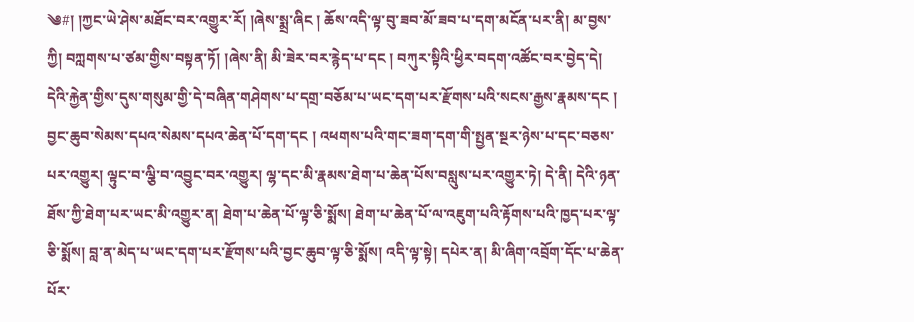༄#། །ཀྱང་ཡེ་ཤེས་མཐོང་བར་འགྱུར་རོ། །ཞེས་སྨྲ་ཞིང ། ཆོས་འདི་ལྟ་བུ་ཟབ་མོ་ཟབ་པ་དག་མངོན་པར་ནི། མ་བྱས་ཀྱི། བཀླགས་པ་ཙམ་གྱིས་བསྟན་ཏོ། །ཞེས་ནི། མི་ཟེར་བར་རྙེད་པ་དང ། བཀུར་སྟིའི་ཕྱིར་བདག་འཚོང་བར་བྱེད་དེ། དེའི་རྐྱེན་གྱིས་དུས་གསུམ་གྱི་དེ་བཞིན་གཤེགས་པ་དགྲ་བཅོམ་པ་ཡང་དག་པར་རྫོགས་པའི་སངས་རྒྱས་རྣམས་དང ། བྱང་ཆུབ་སེམས་དཔའ་སེམས་དཔའ་ཆེན་པོ་དག་དང ། འཕགས་པའི་གང་ཟག་དག་གི་སྤྱན་སྔར་ཉེས་པ་དང་བཅས་པར་འགྱུར། ལྟུང་བ་ལྕི་བ་འབྱུང་བར་འགྱུར། ལྷ་དང་མི་རྣམས་ཐེག་པ་ཆེན་པོས་བསླུས་པར་འགྱུར་ཏེ། དེ་ནི། དེའི་ཉན་ཐོས་ཀྱི་ཐེག་པར་ཡང་མི་འགྱུར་ན། ཐེག་པ་ཆེན་པོ་ལྟ་ཅི་སྨོས། ཐེག་པ་ཆེན་པོ་ལ་འཇུག་པའི་རྟོགས་པའི་ཁྱད་པར་ལྟ་ཅི་སྨོས། བླ་ན་མེད་པ་ཡང་དག་པར་རྫོགས་པའི་བྱང་ཆུབ་ལྟ་ཅི་སྨོས། འདི་ལྟ་སྟེ། དཔེར་ན། མི་ཞིག་འབྲོག་དོང་པ་ཆེན་པོར་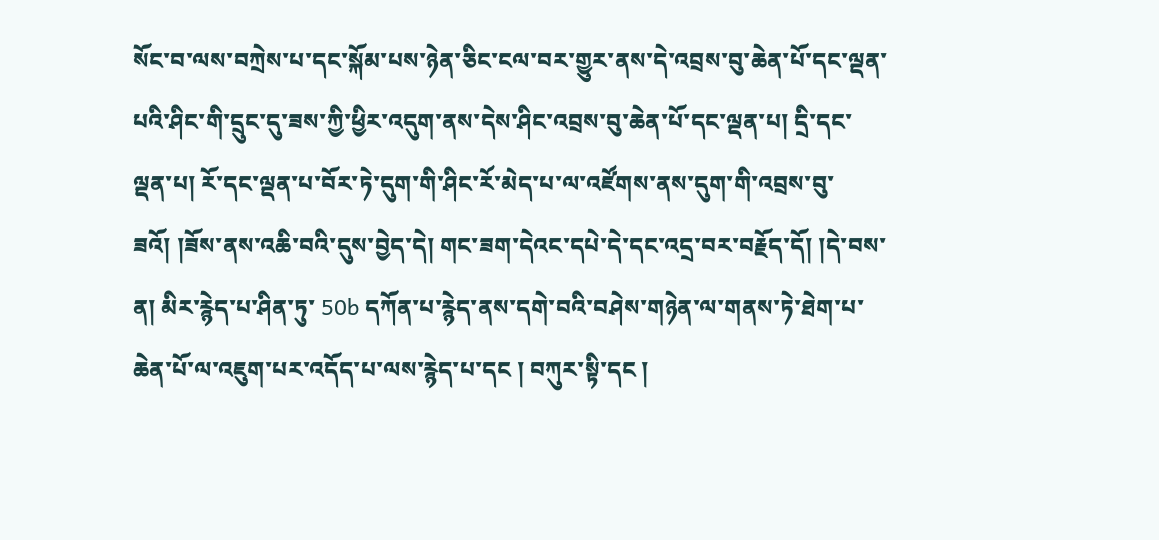སོང་བ་ལས་བཀྲེས་པ་དང་སྐོམ་པས་ཉེན་ཅིང་ངལ་བར་གྱུར་ནས་དེ་འབྲས་བུ་ཆེན་པོ་དང་ལྡན་པའི་ཤིང་གི་དྲུང་དུ་ཟས་ཀྱི་ཕྱིར་འདུག་ནས་དེས་ཤིང་འབྲས་བུ་ཆེན་པོ་དང་ལྡན་པ། དྲི་དང་ལྡན་པ། རོ་དང་ལྡན་པ་བོར་ཏེ་དུག་གི་ཤིང་རོ་མེད་པ་ལ་འཛོགས་ནས་དུག་གི་འབྲས་བུ་ཟའོ། །ཟོས་ནས་འཆི་བའི་དུས་བྱེད་དེ། གང་ཟག་དེའང་དཔེ་དེ་དང་འདྲ་བར་བརྗོད་དོ། །དེ་བས་ན། མིར་རྙེད་པ་ཤིན་ཏུ་ 50b དཀོན་པ་རྙེད་ནས་དགེ་བའི་བཤེས་གཉེན་ལ་གནས་ཏེ་ཐེག་པ་ཆེན་པོ་ལ་འཇུག་པར་འདོད་པ་ལས་རྙེད་པ་དང ། བཀུར་སྟི་དང །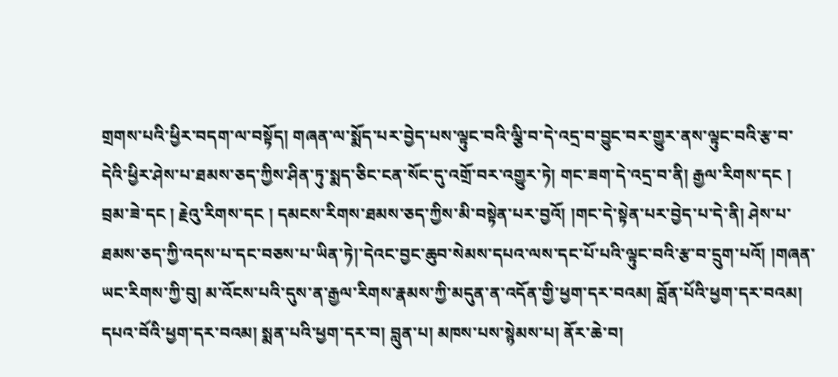གྲགས་པའི་ཕྱིར་བདག་ལ་བསྟོད། གཞན་ལ་སྨོད་པར་བྱེད་པས་ལྟུང་བའི་ལྕི་བ་དེ་འདྲ་བ་བྱུང་བར་གྱུར་ནས་ལྟུང་བའི་རྩ་བ་དེའི་ཕྱིར་ཤེས་པ་ཐམས་ཅད་ཀྱིས་ཤིན་ཏུ་སྨད་ཅིང་ངན་སོང་དུ་འགྲོ་བར་འགྱུར་ཏེ། གང་ཟག་དེ་འདྲ་བ་ནི། རྒྱལ་རིགས་དང ། བྲམ་ཟེ་དང ། རྗེའུ་རིགས་དང ། དམངས་རིགས་ཐམས་ཅད་ཀྱིས་མི་བསྟེན་པར་བྱའོ། །གང་དེ་སྟེན་པར་བྱེད་པ་དེ་ནི། ཤེས་པ་ཐམས་ཅད་ཀྱི་འདས་པ་དང་བཅས་པ་ཡིན་ཏེ།་དེའང་བྱང་ཆུབ་སེམས་དཔའ་ལས་དང་པོ་པའི་ལྟུང་བའི་རྩ་བ་དྲུག་པའོ། །གཞན་ཡང་རིགས་ཀྱི་བུ། མ་འོངས་པའི་དུས་ན་རྒྱལ་རིགས་རྣམས་ཀྱི་མདུན་ན་འདོན་གྱི་ཕྱག་དར་བའམ། བློན་པོའི་ཕྱག་དར་བའམ། དཔའ་བོའི་ཕྱག་དར་བའམ། སྨན་པའི་ཕྱག་དར་བ། བླུན་པ། མཁས་པས་སྙེམས་པ། ནོར་ཆེ་བ།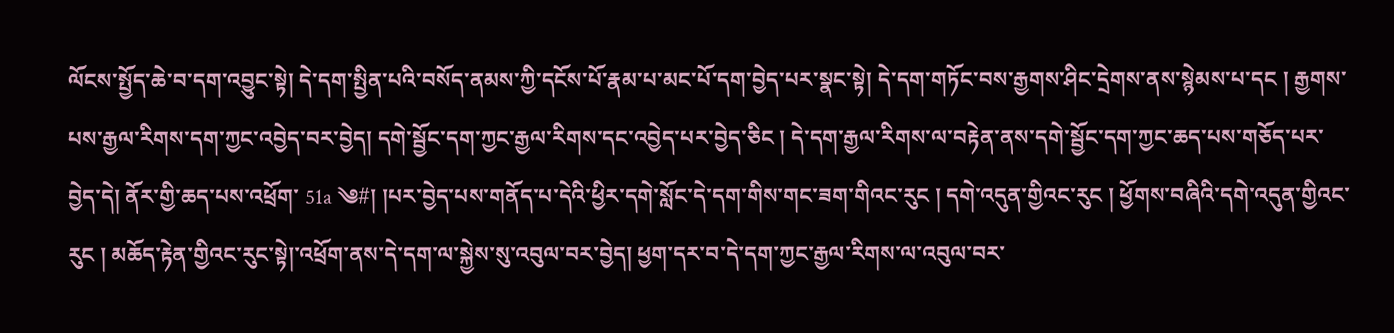ལོངས་སྤྱོད་ཆེ་བ་དག་འབྱུང་སྟེ། དེ་དག་སྤྱིན་པའི་བསོད་ནམས་ཀྱི་དངོས་པོ་རྣམ་པ་མང་པོ་དག་བྱེད་པར་སྣང་སྟེ། དེ་དག་གཏོང་བས་རྒྱགས་ཤིང་དྲེགས་ནས་སྙེམས་པ་དང ། རྒྱགས་པས་རྒྱལ་རིགས་དག་ཀྱང་འབྱེད་བར་བྱེད། དགེ་སྦྱོང་དག་ཀྱང་རྒྱལ་རིགས་དང་འབྱེད་པར་བྱེད་ཅིང ། དེ་དག་རྒྱལ་རིགས་ལ་བརྟེན་ནས་དགེ་སྦྱོང་དག་ཀྱང་ཆད་པས་གཅོད་པར་བྱེད་དེ། ནོར་གྱི་ཆད་པས་འཕྲོག་ 51a ༄#། །པར་བྱེད་པས་གནོད་པ་དེའི་ཕྱིར་དགེ་སློང་དེ་དག་གིས་གང་ཟག་གིའང་རུང ། དགེ་འདུན་གྱིའང་རུང ། ཕྱོགས་བཞིའི་དགེ་འདུན་གྱིའང་རུང ། མཆོད་རྟེན་གྱིའང་རུང་སྟེ།་འཕྲོག་ནས་དེ་དག་ལ་སྐྱེས་སུ་འབུལ་བར་བྱེད། ཕྱག་དར་བ་དེ་དག་ཀྱང་རྒྱལ་རིགས་ལ་འབུལ་བར་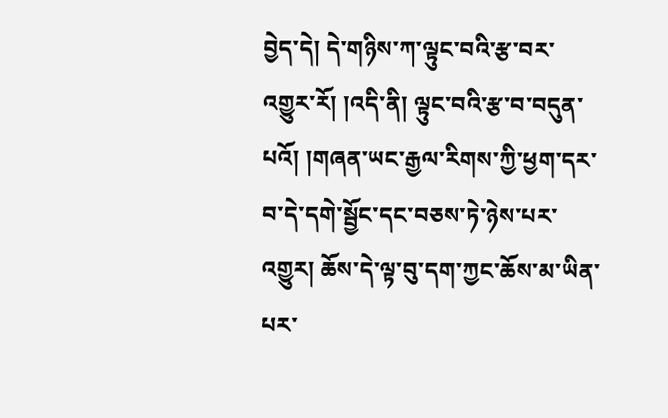བྱེད་དེ། དེ་གཉིས་ཀ་ལྟུང་བའི་རྩ་བར་འགྱུར་རོ། །འདི་ནི། ལྟུང་བའི་རྩ་བ་བདུན་པའོ། །གཞན་ཡང་རྒྱལ་རིགས་ཀྱི་ཕྱག་དར་བ་དེ་དགེ་སྦྱོང་དང་བཅས་ཏེ་ཉེས་པར་འགྱུར། ཆོས་དེ་ལྟ་བུ་དག་ཀྱང་ཆོས་མ་ཡིན་པར་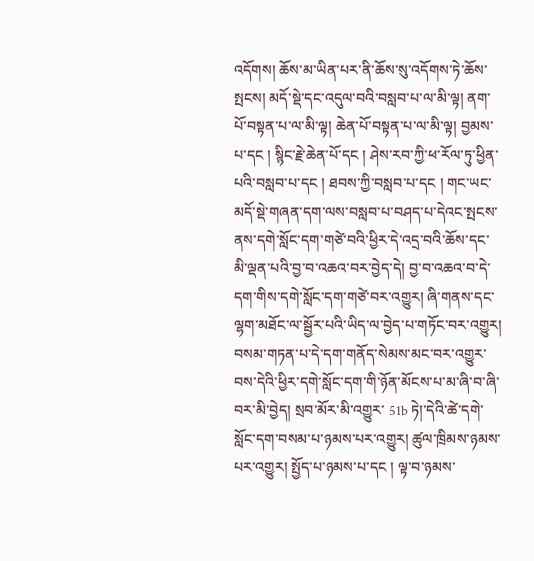འདོགས། ཆོས་མ་ཡིན་པར་ནི་ཆོས་སུ་འདོགས་ཏེ་ཆོས་སྤངས། མདོ་སྡེ་དང་འདུལ་བའི་བསླབ་པ་ལ་མི་ལྟ། ནག་པོ་བསྟན་པ་ལ་མི་ལྟ། ཆེན་པོ་བསྟན་པ་ལ་མི་ལྟ། བྱམས་པ་དང ། སྙིང་རྗེ་ཆེན་པོ་དང ། ཤེས་རབ་ཀྱི་ཕ་རོལ་ཏུ་ཕྱིན་པའི་བསླབ་པ་དང ། ཐབས་ཀྱི་བསླབ་པ་དང ། གང་ཡང་མདོ་སྡེ་གཞན་དག་ལས་བསླབ་པ་བཤད་པ་དེའང་སྤངས་ནས་དགེ་སློང་དག་གཙེ་བའི་ཕྱིར་དེ་འདྲ་བའི་ཆོས་དང་མི་ལྡན་པའི་བྱ་བ་འཆའ་བར་བྱེད་དེ། བྱ་བ་འཆའ་བ་དེ་དག་གིས་དགེ་སློང་དག་གཙེ་བར་འགྱུར། ཞི་གནས་དང་ལྷག་མཐོང་ལ་སྦྱོར་པའི་ཡིད་ལ་བྱེད་པ་གཏོང་བར་འགྱུར། བསམ་གཏན་པ་དེ་དག་གནོད་སེམས་མང་བར་འགྱུར་བས་དེའི་ཕྱིར་དགེ་སློང་དག་གི་ཉོན་མོངས་པ་མ་ཞི་བ་ཞི་བར་མི་བྱེད། སྲབ་མོར་མི་འགྱུར་ 51b ཏེ།་དེའི་ཚེ་དགེ་སློང་དག་བསམ་པ་ཉམས་པར་འགྱུར། ཚུལ་ཁྲིམས་ཉམས་པར་འགྱུར། སྤྱོད་པ་ཉམས་པ་དང ། ལྟ་བ་ཉམས་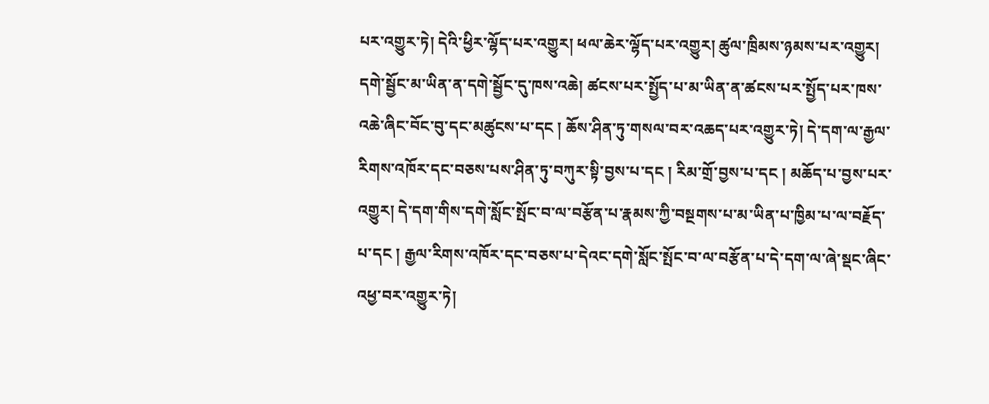པར་འགྱུར་ཏེ། དེའི་ཕྱིར་ལྷོད་པར་འགྱུར། ཕལ་ཆེར་ལྷོད་པར་འགྱུར། ཚུལ་ཁྲིམས་ཉམས་པར་འགྱུར། དགེ་སྦྱོང་མ་ཡིན་ན་དགེ་སྦྱོང་དུ་ཁས་འཆེ། ཚངས་པར་སྤྱོད་པ་མ་ཡིན་ན་ཚངས་པར་སྤྱོད་པར་ཁས་འཆེ་ཞིང་བོང་བུ་དང་མཚུངས་པ་དང ། ཆོས་ཤིན་ཏུ་གསལ་བར་འཆད་པར་འགྱུར་ཏེ། དེ་དག་ལ་རྒྱལ་རིགས་འཁོར་དང་བཅས་པས་ཤིན་ཏུ་བཀུར་སྟི་བྱས་པ་དང ། རིམ་གྲོ་བྱས་པ་དང ། མཆོད་པ་བྱས་པར་འགྱུར། དེ་དག་གིས་དགེ་སློང་སྤོང་བ་ལ་བརྩོན་པ་རྣམས་ཀྱི་བསྔགས་པ་མ་ཡིན་པ་ཁྱིམ་པ་ལ་བརྗོད་པ་དང ། རྒྱལ་རིགས་འཁོར་དང་བཅས་པ་དེའང་དགེ་སློང་སྤོང་བ་ལ་བརྩོན་པ་དེ་དག་ལ་ཞེ་སྡང་ཞིང་འཕྱ་བར་འགྱུར་ཏེ།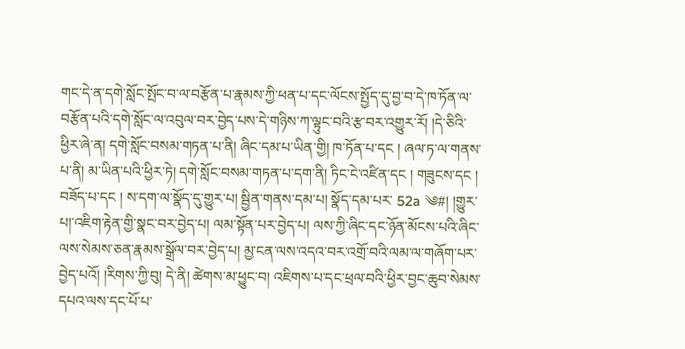གང་དེ་ན་དགེ་སློང་སྤོང་བ་ལ་བརྩོན་པ་རྣམས་ཀྱི་ཕན་པ་དང་ལོངས་སྤྱོད་དུ་བྱ་བ་དེ་ཁ་ཏོན་ལ་བརྩོན་པའི་དགེ་སློང་ལ་འབུལ་བར་བྱེད་པས་དེ་གཉིས་ཀ་ལྟུང་བའི་རྩ་བར་འགྱུར་རོ། །དེ་ཅིའི་ཕྱིར་ཞེ་ན། དགེ་སློང་བསམ་གཏན་པ་ནི། ཞིང་དམ་པ་ཡིན་གྱི། ཁ་ཏོན་པ་དང ། ཞལ་ཏ་ལ་གནས་པ་ནི། མ་ཡིན་པའི་ཕྱིར་ཏེ། དགེ་སློང་བསམ་གཏན་པ་དག་ནི། ཏིང་ངེ་འཛིན་དང ། གཟུངས་དང ། བཟོད་པ་དང ། ས་དག་ལ་སྣོད་དུ་གྱུར་པ། སྦྱིན་གནས་དམ་པ། སྣོད་དམ་པར་ 52a ༄#། །གྱུར་པ།་འཇིག་རྟེན་གྱི་སྣང་བར་བྱེད་པ། ལམ་སྟོན་པར་བྱེད་པ། ལས་ཀྱི་ཞིང་དང་ཉོན་མོངས་པའི་ཞིང་ལས་སེམས་ཅན་རྣམས་སྒྲོལ་བར་བྱེད་པ། མྱ་ངན་ལས་འདའ་བར་འགྲོ་བའི་ལམ་ལ་གཞོག་པར་བྱེད་པའོ། །རིགས་ཀྱི་བུ། དེ་ནི། ཚེགས་མ་ཕྱུང་བ། འཇིགས་པ་དང་ཕྲལ་བའི་ཕྱིར་བྱང་ཆུབ་སེམས་དཔའ་ལས་དང་པོ་པ་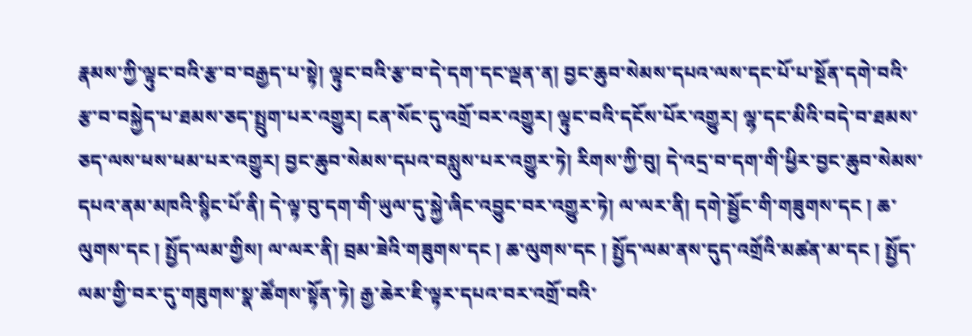རྣམས་ཀྱི་ལྟུང་བའི་རྩ་བ་བརྒྱད་པ་སྟེ། ལྟུང་བའི་རྩ་བ་དེ་དག་དང་ལྡན་ན། བྱང་ཆུབ་སེམས་དཔའ་ལས་དང་པོ་པ་སྔོན་དགེ་བའི་རྩ་བ་བསྐྱེད་པ་ཐམས་ཅད་སྤྲུག་པར་འགྱུར། ངན་སོང་དུ་འགྲོ་བར་འགྱུར། ལྟུང་བའི་དངོས་པོར་འགྱུར། ལྷ་དང་མིའི་བདེ་བ་ཐམས་ཅད་ལས་ཕས་ཕམ་པར་འགྱུར། བྱང་ཆུབ་སེམས་དཔའ་བསླུས་པར་འགྱུར་ཏེ། རིགས་ཀྱི་བུ། དེ་འདྲ་བ་དག་གི་ཕྱིར་བྱང་ཆུབ་སེམས་དཔའ་ནམ་མཁའི་སྙིང་པོ་ནི། དེ་ལྟ་བུ་དག་གི་ཡུལ་དུ་སྐྱེ་ཞིང་འབྱུང་བར་འགྱུར་ཏེ། ལ་ལར་ནི། དགེ་སྦྱོང་གི་གཟུགས་དང ། ཆ་ལུགས་དང ། སྤྱོད་ལམ་གྱིས། ལ་ལར་ནི། བྲམ་ཟེའི་གཟུགས་དང ། ཆ་ལུགས་དང ། སྤྱོད་ལམ་ནས་དུད་འགྲོའི་མཚན་མ་དང ། སྤྱོད་ལམ་གྱི་བར་དུ་གཟུགས་སྣ་ཚོགས་སྟོན་ཏེ། རྒྱ་ཆེར་ཇི་ལྟར་དཔའ་བར་འགྲོ་བའི་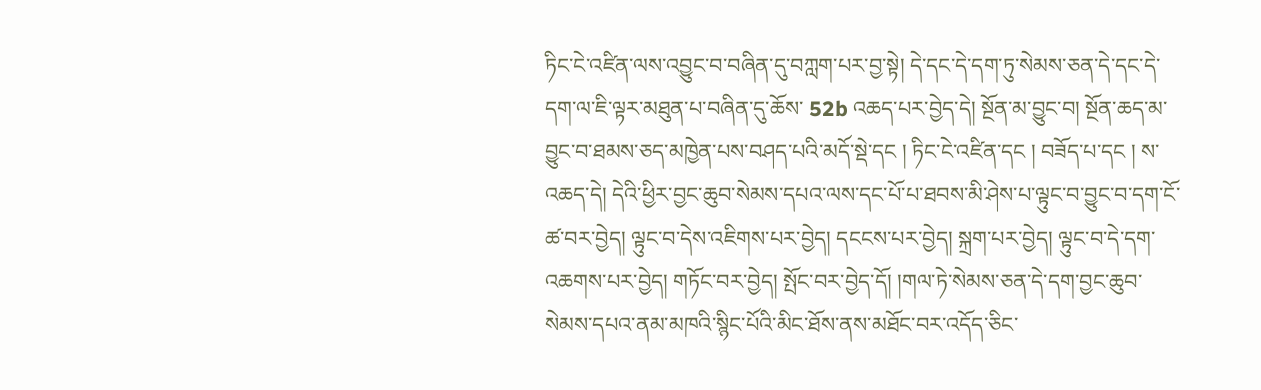ཏིང་ངེ་འཛིན་ལས་འབྱུང་བ་བཞིན་དུ་བཀླག་པར་བྱ་སྟེ། དེ་དང་དེ་དག་ཏུ་སེམས་ཅན་དེ་དང་དེ་དག་ལ་ཇི་ལྟར་མཐུན་པ་བཞིན་དུ་ཆོས་ 52b འཆད་པར་བྱེད་དེ། སྔོན་མ་བྱུང་བ། སྔོན་ཆད་མ་བྱུང་བ་ཐམས་ཅད་མཁྱེན་པས་བཤད་པའི་མདོ་སྡེ་དང ། ཏིང་ངེ་འཛིན་དང ། བཟོད་པ་དང ། ས་འཆད་དེ། དེའི་ཕྱིར་བྱང་ཆུབ་སེམས་དཔའ་ལས་དང་པོ་པ་ཐབས་མི་ཤེས་པ་ལྟུང་བ་བྱུང་བ་དག་ངོ་ཚ་བར་བྱེད། ལྟུང་བ་དེས་འཇིགས་པར་བྱེད། དངངས་པར་བྱེད། སྐྲག་པར་བྱེད། ལྟུང་བ་དེ་དག་འཆགས་པར་བྱེད། གཏོང་བར་བྱེད། སྤོང་བར་བྱེད་དོ། །གལ་ཏེ་སེམས་ཅན་དེ་དག་བྱང་ཆུབ་སེམས་དཔའ་ནམ་མཁའི་སྙིང་པོའི་མིང་ཐོས་ནས་མཐོང་བར་འདོད་ཅིང་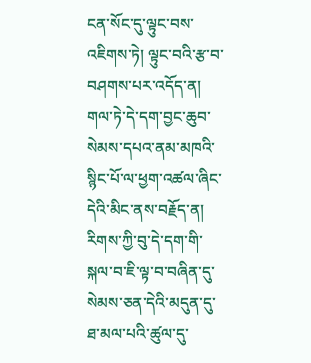ངན་སོང་དུ་ལྟུང་བས་འཇིགས་ཏེ། ལྟུང་བའི་རྩ་བ་བཤགས་པར་འདོད་ན། གལ་ཏེ་དེ་དག་བྱང་ཆུབ་སེམས་དཔའ་ནམ་མཁའི་སྙིང་པོ་ལ་ཕྱག་འཚལ་ཞིང་དེའི་མིང་ནས་བརྗོད་ན། རིགས་ཀྱི་བུ་དེ་དག་གི་སྐལ་བ་ཇི་ལྟ་བ་བཞིན་དུ་སེམས་ཅན་དེའི་མདུན་དུ་ཐ་མལ་པའི་ཚུལ་དུ་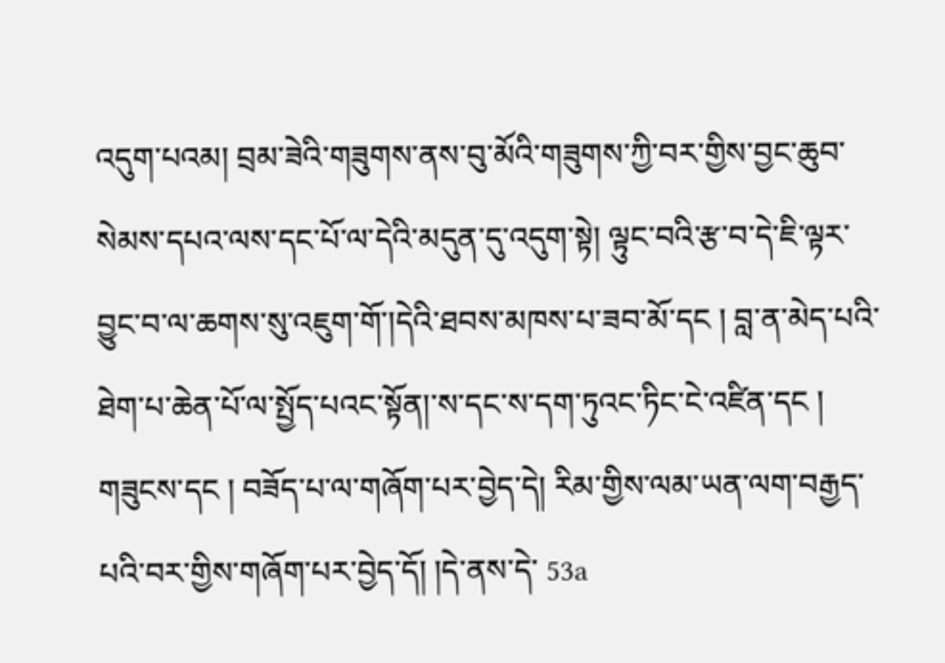འདུག་པའམ། བྲམ་ཟེའི་གཟུགས་ནས་བུ་མོའི་གཟུགས་ཀྱི་བར་གྱིས་བྱང་ཆུབ་སེམས་དཔའ་ལས་དང་པོ་ལ་དེའི་མདུན་དུ་འདུག་སྟེ། ལྟུང་བའི་རྩ་བ་དེ་ཇི་ལྟར་བྱུང་བ་ལ་ཆགས་སུ་འཇུག་གོ་།དེའི་ཐབས་མཁས་པ་ཟབ་མོ་དང ། བླ་ན་མེད་པའི་ཐེག་པ་ཆེན་པོ་ལ་སྤྱོད་པའང་སྟོན།་ས་དང་ས་དག་ཏུའང་ཏིང་ངེ་འཛིན་དང ། གཟུངས་དང ། བཟོད་པ་ལ་གཞོག་པར་བྱེད་དེ། རིམ་གྱིས་ལམ་ཡན་ལག་བརྒྱད་པའི་བར་གྱིས་གཞོག་པར་བྱེད་དོ། །དེ་ནས་དེ་ 53a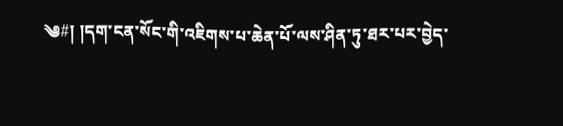༄#། །དག་ངན་སོང་གི་འཇིགས་པ་ཆེན་པོ་ལས་ཤིན་ཏུ་ཐར་པར་བྱེད་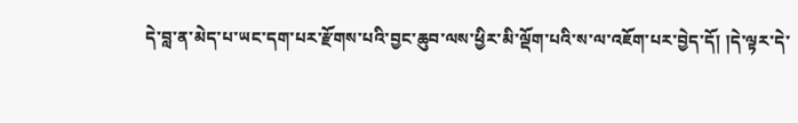དེ་བླ་ན་མེད་པ་ཡང་དག་པར་རྫོགས་པའི་བྱང་ཆུབ་ལས་ཕྱིར་མི་ལྡོག་པའི་ས་ལ་འཇོག་པར་བྱེད་དོ། །དེ་ལྟར་དེ་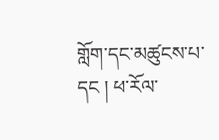གློག་དང་མཚུངས་པ་དང ། ཕ་རོལ་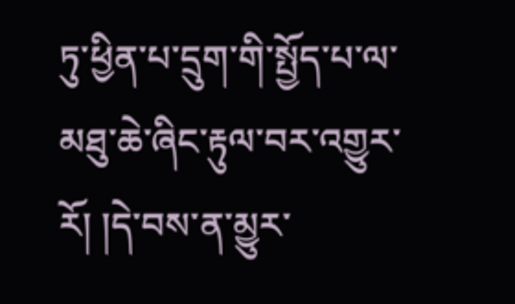ཏུ་ཕྱིན་པ་དྲུག་གི་སྤྱོད་པ་ལ་མཐུ་ཆེ་ཞིང་རྟུལ་བར་འགྱུར་རོ། །དེ་བས་ན་མྱུར་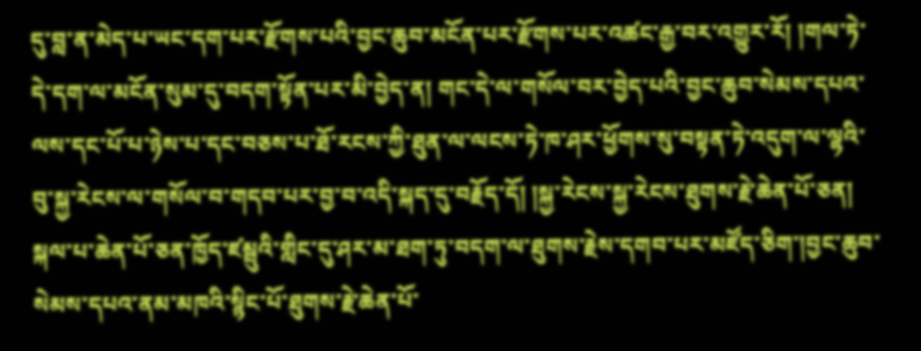དུ་བླ་ན་མེད་པ་ཡང་དག་པར་རྫོགས་པའི་བྱང་ཆུབ་མངོན་པར་རྫོགས་པར་འཚང་རྒྱ་བར་འགྱུར་རོ། །གལ་ཏེ་དེ་དག་ལ་མངོན་སུམ་དུ་བདག་སྟོན་པར་མི་བྱེད་ན། གང་དེ་ལ་གསོལ་བར་བྱེད་པའི་བྱང་ཆུབ་སེམས་དཔའ་ལས་དང་པོ་པ་ཉེས་པ་དང་བཅས་པ་ཐོ་རངས་ཀྱི་ཐུན་ལ་ལངས་ཏེ་ཁ་ཤར་ཕྱོགས་སུ་བསྟན་ཏེ་འདུག་ལ་ལྷའི་བུ་སྐྱ་རེངས་ལ་གསོལ་བ་གདབ་པར་བྱ་བ་འདི་སྐད་དུ་བརྗོད་དོ། །སྐྱ་རེངས་སྐྱ་རེངས་ཐུགས་རྗེ་ཆེན་པོ་ཅན། སྐལ་པ་ཆེན་པོ་ཅན་ཁྱོད་ཛམྦུའི་གླིང་དུ་ཤར་མ་ཐག་ཏུ་བདག་ལ་ཐུགས་རྗེས་དགབ་པར་མཛོད་ཅིག་།བྱང་ཆུབ་སེམས་དཔའ་ནམ་མཁའི་སྙིང་པོ་ཐུགས་རྗེ་ཆེན་པོ་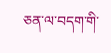ཅན་ལ་བདག་གི་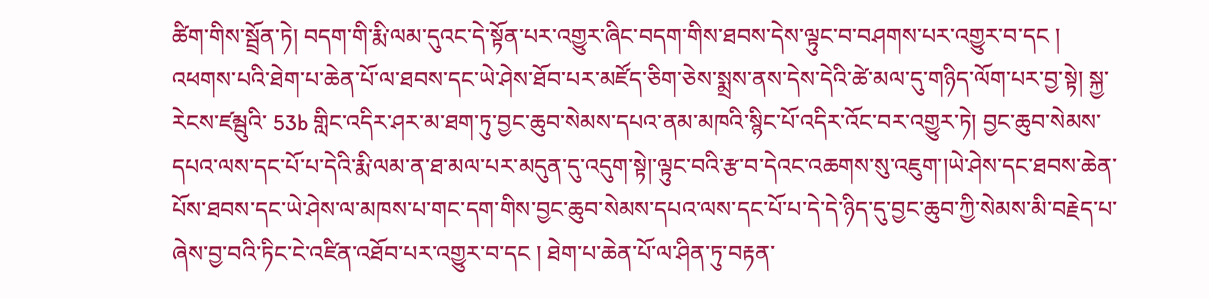ཚིག་གིས་སྦྲོན་ཏེ། བདག་གི་རྨི་ལམ་དུའང་དེ་སྟོན་པར་འགྱུར་ཞིང་བདག་གིས་ཐབས་དེས་ལྟུང་བ་བཤགས་པར་འགྱུར་བ་དང ། འཕགས་པའི་ཐེག་པ་ཆེན་པོ་ལ་ཐབས་དང་ཡེ་ཤེས་ཐོབ་པར་མཛོད་ཅིག་ཅེས་སྨྲས་ནས་དེས་དེའི་ཚེ་མལ་དུ་གཉིད་ལོག་པར་བྱ་སྟེ། སྐྱ་རེངས་ཛམྦུའི་ 53b གླིང་འདིར་ཤར་མ་ཐག་ཏུ་བྱང་ཆུབ་སེམས་དཔའ་ནམ་མཁའི་སྙིང་པོ་འདིར་འོང་བར་འགྱུར་ཏེ། བྱང་ཆུབ་སེམས་དཔའ་ལས་དང་པོ་པ་དེའི་རྨི་ལམ་ན་ཐ་མལ་པར་མདུན་དུ་འདུག་སྟེ།་ལྟུང་བའི་རྩ་བ་དེའང་འཆགས་སུ་འཇུག་།ཡེ་ཤེས་དང་ཐབས་ཆེན་པོས་ཐབས་དང་ཡེ་ཤེས་ལ་མཁས་པ་གང་དག་གིས་བྱང་ཆུབ་སེམས་དཔའ་ལས་དང་པོ་པ་དེ་དེ་ཉིད་དུ་བྱང་ཆུབ་ཀྱི་སེམས་མི་བརྗེད་པ་ཞེས་བྱ་བའི་ཏིང་ངེ་འཛིན་འཐོབ་པར་འགྱུར་བ་དང ། ཐེག་པ་ཆེན་པོ་ལ་ཤིན་ཏུ་བརྟན་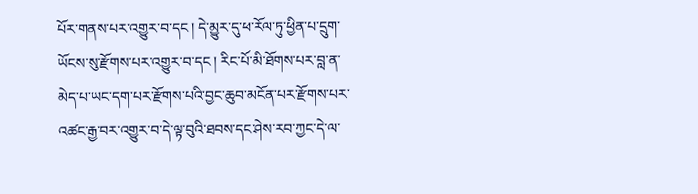པོར་གནས་པར་འགྱུར་བ་དང ། དེ་མྱུར་དུ་ཕ་རོལ་ཏུ་ཕྱིན་པ་དྲུག་ཡོངས་སུ་རྫོགས་པར་འགྱུར་བ་དང ། རིང་པོ་མི་ཐོགས་པར་བླ་ན་མེད་པ་ཡང་དག་པར་རྫོགས་པའི་བྱང་ཆུབ་མངོན་པར་རྫོགས་པར་འཚང་རྒྱ་བར་འགྱུར་བ་དེ་ལྟ་བུའི་ཐབས་དང་ཤེས་རབ་ཀྱང་དེ་ལ་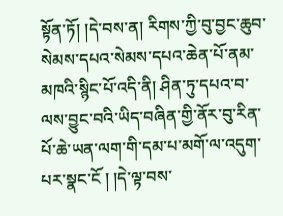སྟོན་ཏོ། །དེ་བས་ན། རིགས་ཀྱི་བུ་བྱང་ཆུབ་སེམས་དཔའ་སེམས་དཔའ་ཆེན་པོ་ནམ་མཁའི་སྙིང་པོ་འདི་ནི། ཤིན་ཏུ་དཔའ་བ་ལས་བྱུང་བའི་ཡིད་བཞིན་གྱི་ནོར་བུ་རིན་པོ་ཆེ་ཡན་ལག་གི་དམ་པ་མགོ་ལ་འདུག་པར་སྣང་ངོ ། །དེ་ལྟ་བས་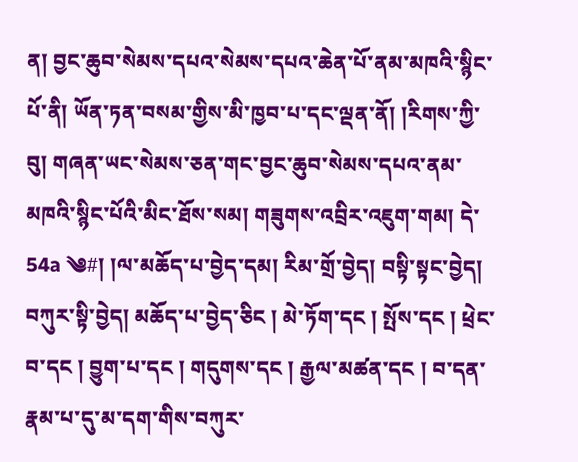ན། བྱང་ཆུབ་སེམས་དཔའ་སེམས་དཔའ་ཆེན་པོ་ནམ་མཁའི་སྙིང་པོ་ནི། ཡོན་ཏན་བསམ་གྱིས་མི་ཁྱབ་པ་དང་ལྡན་ནོ། །རིགས་ཀྱི་བུ། གཞན་ཡང་སེམས་ཅན་གང་བྱང་ཆུབ་སེམས་དཔའ་ནམ་མཁའི་སྙིང་པོའི་མིང་ཐོས་སམ། གཟུགས་འབྲིར་འཇུག་གམ། དེ་ 54a ༄#། །ལ་མཆོད་པ་བྱེད་དམ། རིམ་གྲོ་བྱེད། བསྟི་སྟང་བྱེད། བཀུར་སྟི་བྱེད། མཆོད་པ་བྱེད་ཅིང ། མེ་ཏོག་དང ། སྤོས་དང ། ཕྲེང་བ་དང ། བྱུག་པ་དང ། གདུགས་དང ། རྒྱལ་མཚན་དང ། བ་དན་རྣམ་པ་དུ་མ་དག་གིས་བཀུར་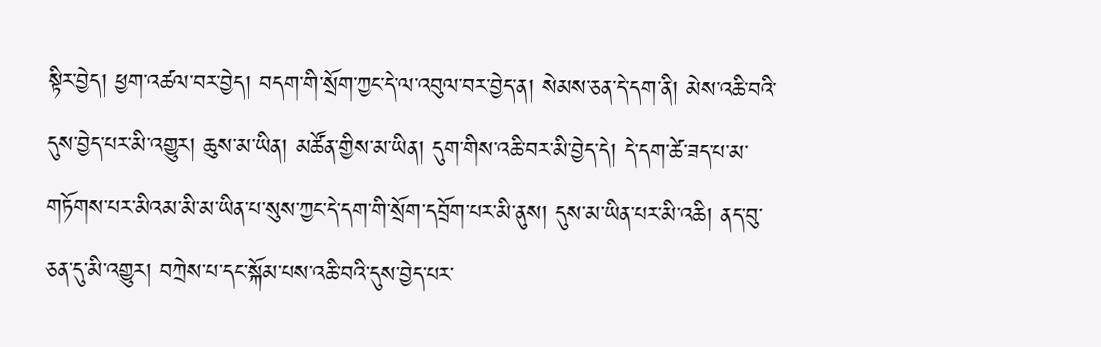སྟིར་བྱེད། ཕྱག་འཚལ་བར་བྱེད། བདག་གི་སྲོག་ཀྱང་དེ་ལ་འབུལ་བར་བྱེད་ན། སེམས་ཅན་དེ་དག་ནི། མེས་འཆི་བའི་དུས་བྱེད་པར་མི་འགྱུར། ཆུས་མ་ཡིན། མཚོན་གྱིས་མ་ཡིན། དུག་གིས་འཆི་བར་མི་བྱེད་དེ། དེ་དག་ཚེ་ཟད་པ་མ་གཏོགས་པར་མིའམ་མི་མ་ཡིན་པ་སུས་ཀྱང་དེ་དག་གི་སྲོག་དབྲོག་པར་མི་ནུས། དུས་མ་ཡིན་པར་མི་འཆི། ནད་བུ་ཅན་དུ་མི་འགྱུར། བཀྲེས་པ་དང་སྐོམ་པས་འཆི་བའི་དུས་བྱེད་པར་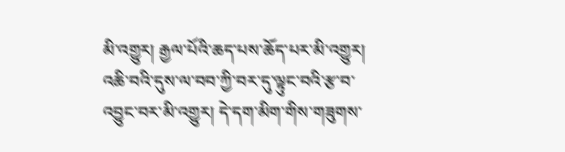མི་འགྱུར། རྒྱལ་པོའི་ཆད་པས་ཆོད་པར་མི་འགྱུར། འཆི་བའི་དུས་ལ་བབ་ཀྱི་བར་དུ་ལྟུང་བའི་རྩ་བ་འབྱུང་བར་མི་འགྱུར། དེ་དག་མིག་གིས་གཟུགས་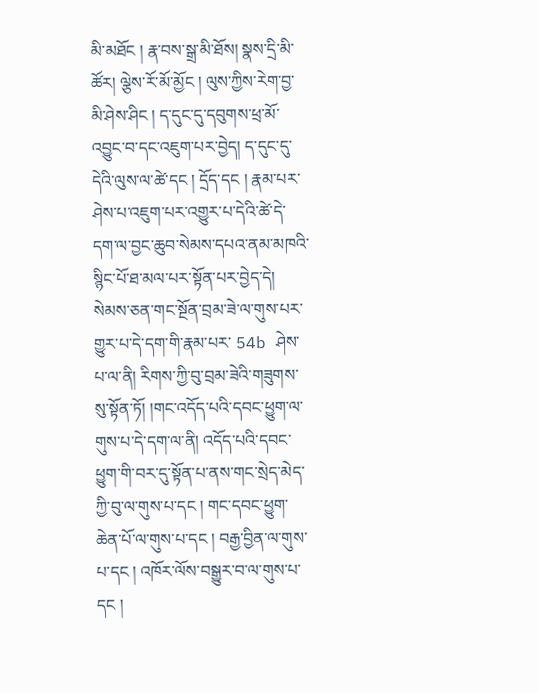མི་མཐོང ། རྣ་བས་སྒྲ་མི་ཐོས། སྣས་དྲི་མི་ཚོར། ལྕེས་རོ་མོ་མྱོང ། ལུས་ཀྱིས་རེག་བྱ་མི་ཤེས་ཤིང ། ད་དུང་དུ་དབུགས་ཕྲ་མོ་འབྱུང་བ་དང་འཇུག་པར་བྱེད། ད་དུང་དུ་དེའི་ལུས་ལ་ཚེ་དང ། དྲོད་དང ། རྣམ་པར་ཤེས་པ་འཇུག་པར་འགྱུར་པ་དེའི་ཚེ་དེ་དག་ལ་བྱང་ཆུབ་སེམས་དཔའ་ནམ་མཁའི་སྙིང་པོ་ཐ་མལ་པར་སྟོན་པར་བྱེད་དེ། སེམས་ཅན་གང་སྔོན་བྲམ་ཟེ་ལ་གུས་པར་གྱུར་པ་དེ་དག་གི་རྣམ་པར་ 54b ཤེས་པ་ལ་ནི། རིགས་ཀྱི་བུ་བྲམ་ཟེའི་གཟུགས་སུ་སྟོན་ཏོ། །གང་འདོད་པའི་དབང་ཕྱུག་ལ་གུས་པ་དེ་དག་ལ་ནི། འདོད་པའི་དབང་ཕྱུག་གི་བར་དུ་སྟོན་པ་ནས་གང་སྲེད་མེད་ཀྱི་བུ་ལ་གུས་པ་དང ། གང་དབང་ཕྱུག་ཆེན་པོ་ལ་གུས་པ་དང ། བརྒྱ་བྱིན་ལ་གུས་པ་དང ། འཁོར་ལོས་བསྒྱུར་བ་ལ་གུས་པ་དང །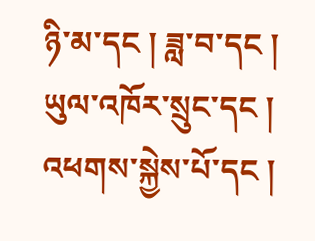ཉི་མ་དང ། ཟླ་བ་དང ། ཡུལ་འཁོར་སྲུང་དང ། འཕགས་སྐྱེས་པོ་དང །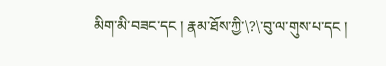མིག་མི་བཟང་དང ། རྣམ་ཐོས་ཀྱི་\?\་བུ་ལ་གུས་པ་དང །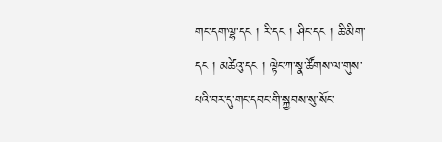གང་དག་ལྷ་དང ། རི་དང ། ཤིང་དང ། ཆི་མིག་དང ། མཚེའུ་དང ། ལྟེང་ཀ་སྣ་ཚོགས་ལ་གུས་པའི་བར་དུ་གང་དབང་གི་སྐྱབས་སུ་སོང་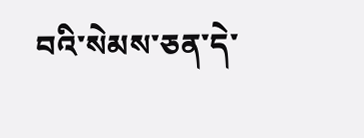བའི་སེམས་ཅན་དེ་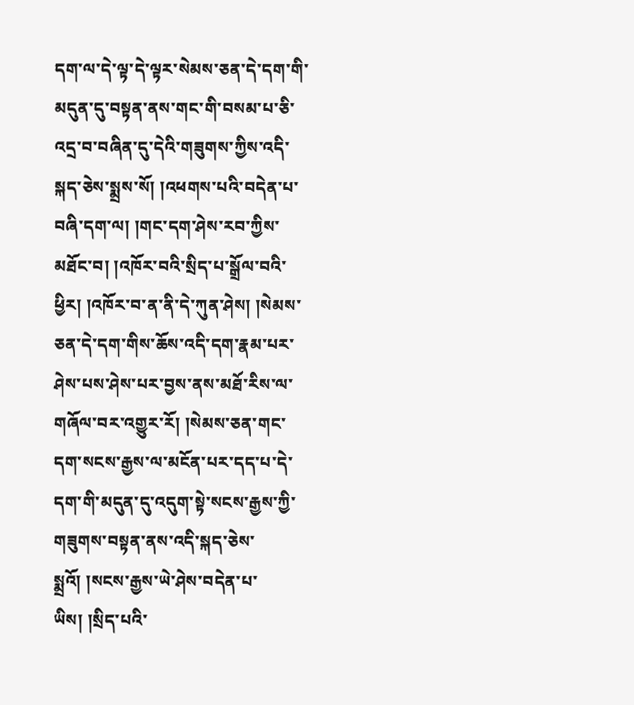དག་ལ་དེ་ལྟ་དེ་ལྟར་སེམས་ཅན་དེ་དག་གི་མདུན་དུ་བསྟན་ནས་གང་གི་བསམ་པ་ཅི་འདྲ་བ་བཞིན་དུ་དེའི་གཟུགས་ཀྱིས་འདི་སྐད་ཅེས་སྨྲས་སོ། །འཕགས་པའི་བདེན་པ་བཞི་དག་ལ། །གང་དག་ཤེས་རབ་ཀྱིས་མཐོང་བ། །འཁོར་བའི་སྲིད་པ་སྒྲོལ་བའི་ཕྱིར། །འཁོར་བ་ན་ནི་དེ་ཀུན་ཤེས། །སེམས་ཅན་དེ་དག་གིས་ཆོས་འདི་དག་རྣམ་པར་ཤེས་པས་ཤེས་པར་བྱས་ནས་མཐོ་རིས་ལ་གཞོལ་བར་འགྱུར་རོ། །སེམས་ཅན་གང་དག་སངས་རྒྱས་ལ་མངོན་པར་དད་པ་དེ་དག་གི་མདུན་དུ་འདུག་སྟེ་སངས་རྒྱས་ཀྱི་གཟུགས་བསྟན་ནས་འདི་སྐད་ཅེས་སྨྲའོ། །སངས་རྒྱས་ཡེ་ཤེས་བདེན་པ་ཡིས། །སྲིད་པའི་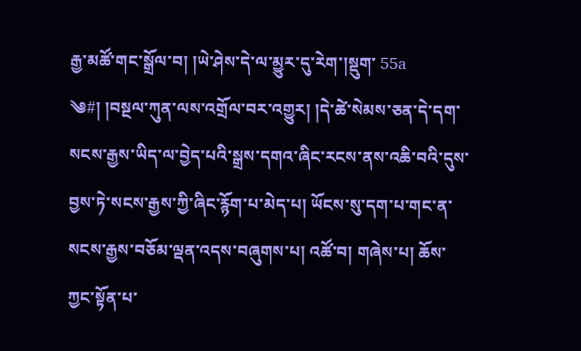རྒྱ་མཚོ་གང་སྒྲོལ་བ། །ཡེ་ཤེས་དེ་ལ་མྱུར་དུ་རེག་།སྡུག་ 55a ༄#། །བསྔལ་ཀུན་ལས་འགྲོལ་བར་འགྱུར། །དེ་ཚེ་སེམས་ཅན་དེ་དག་སངས་རྒྱས་ཡིད་ལ་བྱེད་པའི་སྒྲས་དགའ་ཞིང་རངས་ནས་འཆི་བའི་དུས་བྱས་ཏེ་སངས་རྒྱས་ཀྱི་ཞིང་རྙོག་པ་མེད་པ། ཡོངས་སུ་དག་པ་གང་ན་སངས་རྒྱས་བཅོམ་ལྡན་འདས་བཞུགས་པ། འཚོ་བ། གཞེས་པ། ཆོས་ཀྱང་སྟོན་པ་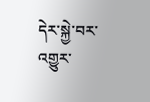དེར་སྐྱེ་བར་འགྱུར་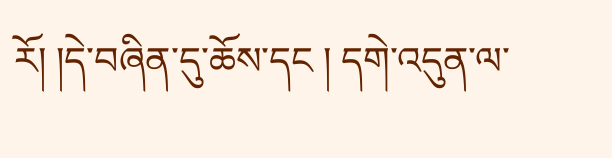རོ། །དེ་བཞིན་དུ་ཆོས་དང ། དགེ་འདུན་ལ་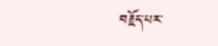བརྗོད་པར་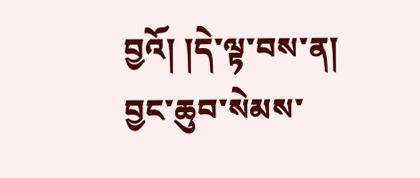བྱའོ། །དེ་ལྟ་བས་ན། བྱང་ཆུབ་སེམས་